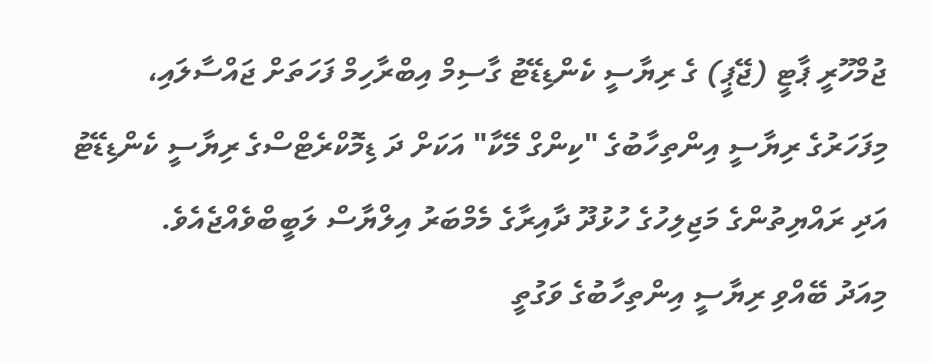ޖުމްހޫރީ ޕާޓީ (ޖޭޕީ) ގެ ރިޔާސީ ކެންޑިޑޭޓު ގާސިމް އިބްރާހިމް ފަހަތަށް ޖައްސާލައި، މިފަހަރުގެ ރިޔާސީ އިންތިހާބުގެ "ކިންގް މޭކާ" އަކަށް ދަ ޑިމޮކްރެޓްސްގެ ރިޔާސީ ކެންޑިޑޭޓު އަދި ރައްޔިތުންގެ މަޖިލިހުގެ ހުޅުދޫ ދާއިރާގެ މެމްބަރު އިލްޔާސް ލަބީބްވެއްޖެއެވެ.
މިއަދު ބޭއްވި ރިޔާސީ އިންތިހާބުގެ ވަގުތީ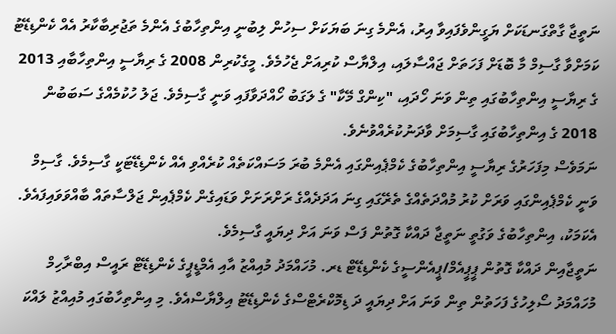ނަތީޖާ ގާތްގަނޑަކަށް ޔަގީންވެފައިވާ އިރު، އެންމެ ގިނަ ބަޔަކަށް ސިހުން ލިބުނީ އިންތިހާބުގެ އެންމެ ތަޖުރިބާކާރު އެއް ކެންޑިޑޭޓު ކަމަށްވާ ގާސިމް މާ ބޮޑަށް ފަހަތަށް ޖައްސާލައި، އިލްޔާސް ކުރިއަށް ޖެހުމެވެ. މީގެކުރިން 2008 ގެ ރިޔާސީ އިންތިހާބާއި 2013 ގެ ރިޔާސީ އިންތިހާބުގައި ތިން ވަނަ ހޯދައި، "ކިންގް މޭކާ" ގެ ލަގަބު ހޯއްދަވާފައި ވަނީ ގާސިމެވެ. ޖަލު ހުކުމެއްގެ ސަބަބުން 2018 ގެ އިންތިހާބުގައި ގާސިމަށް ވާދަނުކުރެއްވުނެވެ.
ނަމަވެސް މިފަހަރުގެ ރިޔާސީ އިންތިހާބުގެ ކެމްޕެއިންގައި އެންމެ ބުރަ މަސައްކަތެއް ކުރެއްވި އެއް ކެންޑިޑޭޓަކީ ގާސިމެވެ. ގާސިމް ވަނީ ކެމްޕެއިންގައި ވަރަށް ކުރު މުއްދަތެއްގެ ތެރޭގައި ގިނަ އަދަދެއްގެ ރަށްރަށަށް ވަޑައިގެން ކެމްޕެއިން ޖަލްސާތައް ބާއްވަވައިފައެވެ.
އެކަމަކު، އިންތިހާބުގެ ވަގުތީ ނަތީޖާ ދައްކާ ގޮތުން ފަސް ވަނަ އަށް ދިޔައީ ގާސިމެވެ.
ނަތީޖާއިން ދައްކާ ގޮތުން ޕީޕީއެމް/ޕީއެންސީގެ ކެންޑިޑޭޓް ޑރ. މުހައްމަދު މުއިއްޒު އާއި އެމްޑީޕީގެ ކެންޑިޑޭޓް ރައީސް އިބްރާހިމް މުހައްމަދު ސޯލިހުގެ ފަހަތުން ތިން ވަނަ އަށް ދިޔައީ ދަ ޑިމޮކްރެޓްސްގެ ކެންޑިޑޭޓު އިލްޔާސްއެވެ. މި އިންތިހާބުގައި މުއިއްޒު ލައްކަ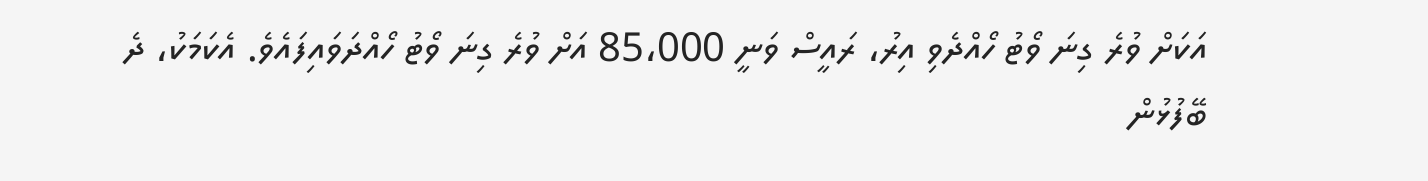އަކަށް ވުރެ ގިނަ ވޯޓު ހޯއްދެވި އިރު، ރައީސް ވަނީ 85،000 އަށް ވުރެ ގިނަ ވޯޓު ހޯއްދަވައިފައެވެ. އެކަމަކު، ދެ ބޭފުޅުން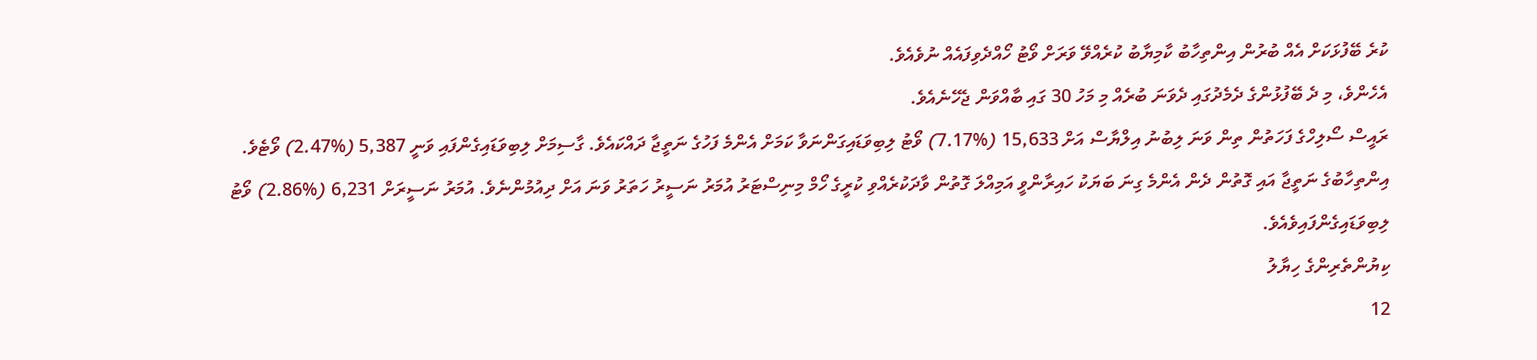ކުރެ ބޭފުޅަކަށް އެއް ބުރުން އިންތިހާބު ކާމިޔާބު ކުރެއްވޭ ވަރަށް ވޯޓު ހޯއްދެވިފައެއް ނުވެއެވެ.
އެހެންވެ، މި ދެ ބޭފުޅުންގެ ދެމެދުގައި ދެވަނަ ބުރެއް މި މަހު 30 ގައި ބާއްވަން ޖެހޭނެއެވެ.
ރައީސް ސޯލިހްގެ ފަހަތުން ތިން ވަނަ ލިބުނު އިލްޔާސް އަށް 15,633 (%7.17) ވޯޓު ލިބިވަޑައިގަންނަވާ ކަމަށް އެންމެ ފަހުގެ ނަތީޖާ ދައްކައެވެ. ގާސިމަށް ލިބިވަޑައިގެންފައި ވަނީ 5,387 (%2.47) ވޯޓެވެ.
އިންތިހާބުގެ ނަތީޖާ އައި ގޮތުން ދެން އެންމެ ގިނަ ބަޔަކު ހައިރާންވީ އަމިއްލަ ގޮތުން ވާދަކުރެއްވި ކުރީގެ ހޯމް މިނިސްޓަރު އުމަރު ނަސީރު ހަތަރު ވަނަ އަށް ދިއުމުންނެވެ. އުމަރު ނަސީރަށް 6,231 (%2.86) ވޯޓު ލިބިވަޑައިގެންފައިވެއެވެ.
ކިޔުންތެރިންގެ ހިޔާލު
12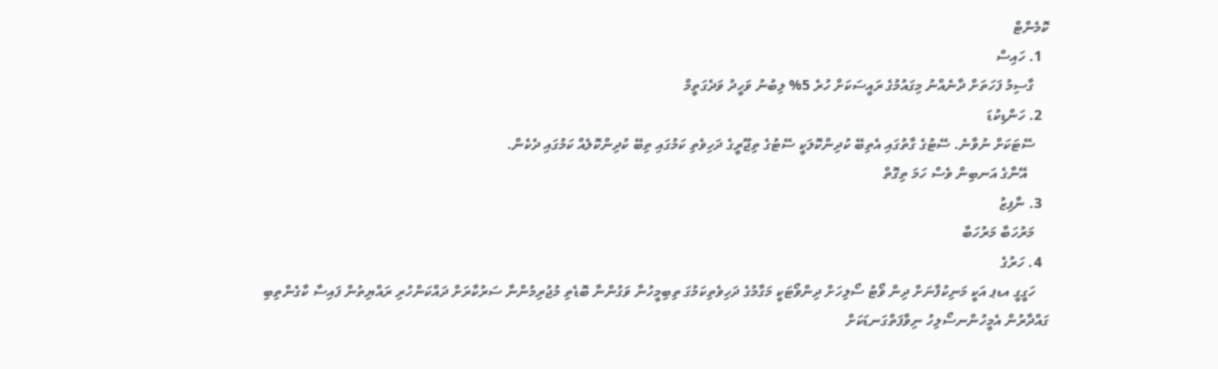ކޮމެންޓް
  1. ހައިސް
    ގާސިމު ފަހަތަށް ދާނެއްނު މިގައުމުގެ ރައީސަކަށް ހުރެ 5% ލިބުނު ވަހީދު ވަދެގަތީމް
  2. ހަންޑިކުޑަ
    ސޭޓަކަށް ނުވާނެ. ސޭޓުގެ ގާތުގައި އެތިބޭ ކުދިންކޮލަކީ ސޭޓުގެ ތިޖޫރީގެ ދަހިވެތި ކަމުގައި ތިބޭ ކުދިންކޮލެއް ކަމުގައި ދެކެން.
      އޭނާގެ އަނބިން ވެސް ހަމަ ތިގޮތް
  3. ނާފިޒު
    މަރުހަބާ މަރުހަބާ
  4. ހަރުގެ
    ހަގީގީ އޑޕ އަކީ މަނިކުފާނަށް ދިން ވޯޓު ސޯލިހަށް ދިންވޯޓަކީ މަގާމުގެ ދަހިވެތިކަމުގަ ތިބިމީހުނާ ވަގުންނާ ބޮޑެތި މުޖުރިމުންނާ ސަރުކާރަށް ދައްކަންހުރި ރައްޔިތުން ފައިސާ ކާގެންތިބި ގައްދާރުން އެމީހުންނސޯލިހު ނިވާފަތްގަނޑަކަށް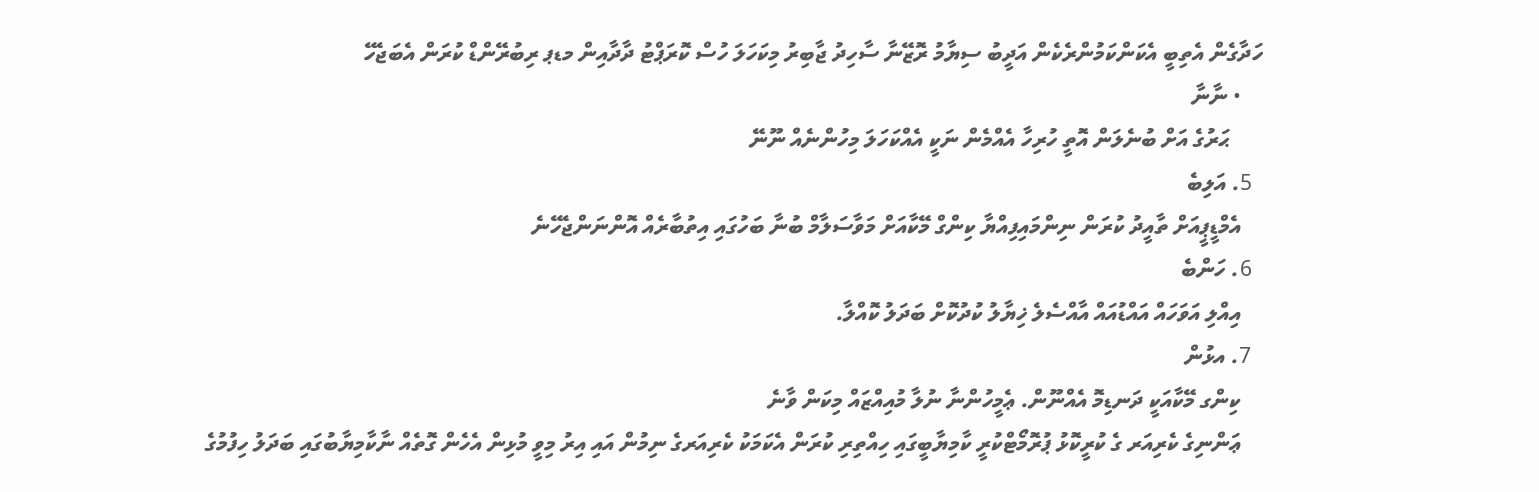ހަދާގެން އެތިބީ އެކަންކަމުންރެކެން އަދީބު ސިޔާމު ރޮޒޭނާ ސާހިދު ޖާބިރު މިކަހަލަ ހުސް ކޮރަޕްޓު ދާދާއިން މޑޕ ރިބުރޭންޑް ކުރަން އެބަޖެހޭ
    • ނާނާ
      ޙަރުގެ އަށް ބުނެލަން އޮތީ ހުރިހާ އެއްމެން ނަކީ އެއްކަހަލަ މިހުންނެއް ނޫނޭ
  5. އަލިބެ
    އެމްޑީޕީއަށް ތާއީދު ކުރަން ނިންމައިފިއްޔާ ކިންގް މޭކާއަށް މަވާސަލާމް ބުނާ ބަހުގައި އިތުބާރެއް އޮންނަންޖެހޭނެ
  6. ހަންބެ
    އިއްލި އަވަހައް އައްޑުއައް އާއްސެލެ ޚިޔާލު ކުދުކޮށް ބަދަލު ކޮއްލާ.
  7. އޅުން
    ކިންގ މޭކާއަކީ ދަނޑިމޮ އެއްނޫން. ޢެމީހުންނާ ނުލާ މުއިއްޒައް މިކަން ވާނެ
    ޢަންނިގެ ކެރިއަރ ގެ ކުރީކޮޅު ޕުރޮމޯޓްކުރީ ކާމިޔާބީގައި ހިއްތިރި ކުރަން އެކަމަކު ކެރިއަރގެ ނިމުން އައި އިރު މިވީ މުޅިން އެހެން ގޮތެއް ނާކާމިޔާބުގައި ބަދަލު ހިފުމުގެ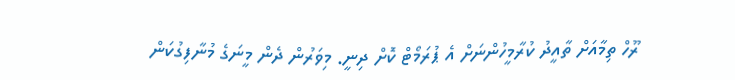ރޫހް ތިމާއަށް ތާއީދު ކުރާމީހުންނަށް އެ ޕުރަމޯޓް ކޮށް ދިނީ. މިވަރުން ދެން މީނަގެ މުނާފިގުކަން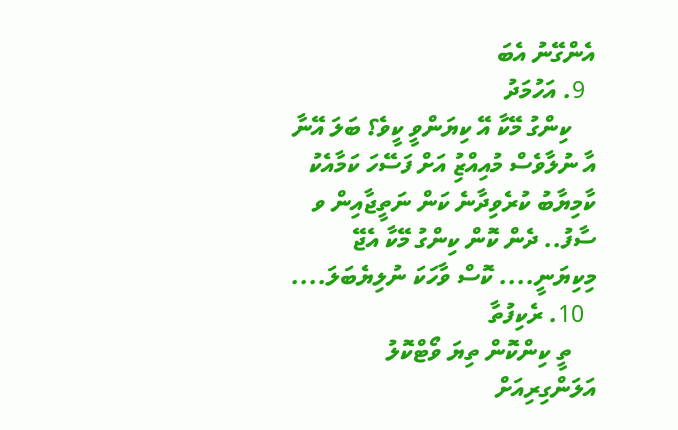އެންގޭނު އެބަ
  9. އަހުމަދު
    ކިންގު މޭކާ އޭ ކިޔަންވީ ކީވެ؟ ބަލަ އޭނާ އާ ނުލާވެސް މުއިއްޒިު އަށް ފަސޭހަ ކަމާއެކު ކާމިޔާބު ކުރެވިދާނެ ކަން ނަތީޖާއިން ވ ސާފު.. ދެން ކޮން ކިންގު މޭކާ އެޖޭ މިކިޔަނީ.... ކޮސް ވާހަކަ ނުލިޔެބަލަ....
  10. ރެކިފުތާ
    ތީ ކިންކޮން ތިޔަ ވޯޓްކޮލު އަލަންގިރިއަށް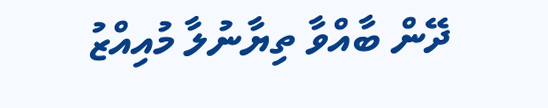ދޭން ބާއްވާ ތިޔާނުލާ މުއިއްޒު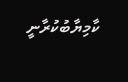ކާމިޔާބުކުރާނީ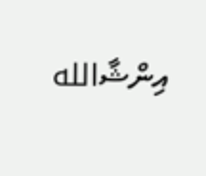އިންޝާالله